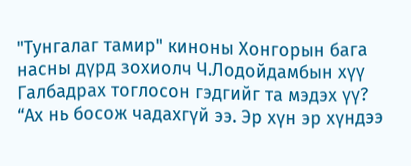"Тунгалаг тамир" киноны Хонгорын бага насны дүрд зохиолч Ч.Лодойдамбын хүү Галбадрах тоглосон гэдгийг та мэдэх үү?
“Ах нь босож чадахгүй ээ. Эр хүн эр хүндээ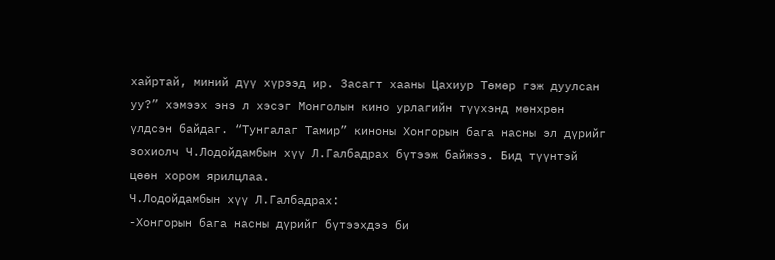хайртай, миний дүү хүрээд ир. Засагт хааны Цахиур Төмөр гэж дуулсан уу?” хэмээх энэ л хэсэг Монголын кино урлагийн түүхэнд мөнхрөн үлдсэн байдаг. “Тунгалаг Тамир” киноны Хонгорын бага насны эл дүрийг зохиолч Ч.Лодойдамбын хүү Л.Галбадрах бүтээж байжээ. Бид түүнтэй цөөн хором ярилцлаа.
Ч.Лодойдамбын хүү Л.Галбадрах:
-Хонгорын бага насны дүрийг бүтээхдээ би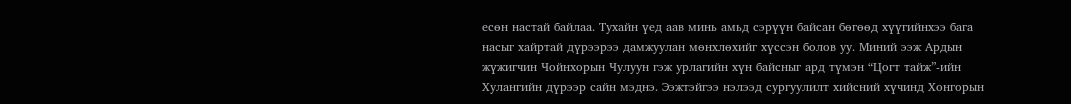есөн настай байлаа. Тухайн үед аав минь амьд сэрүүн байсан бөгөөд хүүгийнхээ бага насыг хайртай дүрээрээ дамжуулан мөнхлөхийг хүссэн болов уу. Миний ээж Ардын жүжигчин Чойнхорын Чулуун гэж урлагийн хүн байсныг ард түмэн “Цогт тайж”-ийн Хулангийн дүрээр сайн мэднэ. Ээжтэйгээ нэлээд сургуулилт хийсний хүчинд Хонгорын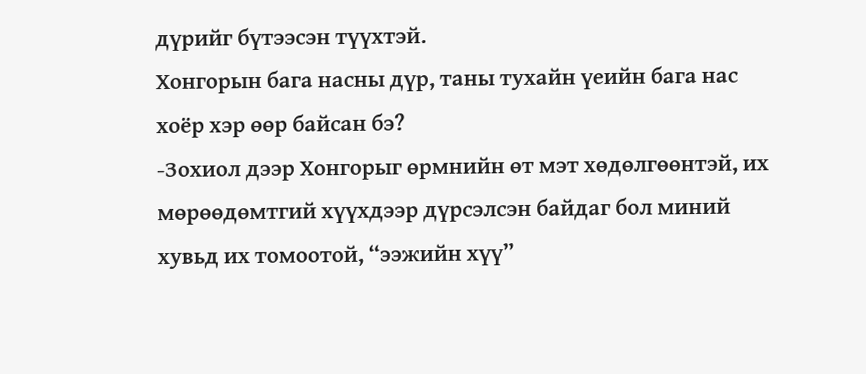дүрийг бүтээсэн түүхтэй.
Хонгорын бага насны дүр, таны тухайн үеийн бага нас хоёр хэр өөр байсан бэ?
-Зохиол дээр Хонгорыг өрмнийн өт мэт хөдөлгөөнтэй, их мөрөөдөмтгий хүүхдээр дүрсэлсэн байдаг бол миний хувьд их томоотой, “ээжийн хүү”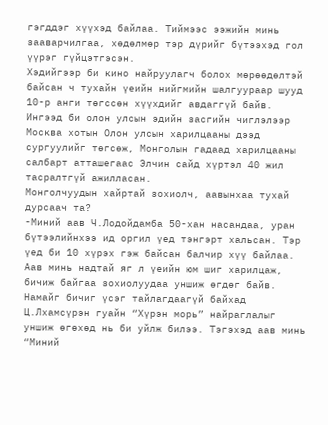гэгддэг хүүхэд байлаа. Тиймээс ээжийн минь зааварчилгаа, хөдөлмөр тэр дүрийг бүтээхэд гол үүрэг гүйцэтгэсэн.
Хэдийгээр би кино найруулагч болох мөрөөдөлтэй байсан ч тухайн үеийн нийгмийн шалгуураар шууд 10-р анги төгссөн хүүхдийг авдаггүй байв. Ингээд би олон улсын эдийн засгийн чиглэлээр Москва хотын Олон улсын харилцааны дээд сургуулийг төгсөж, Монголын гадаад харилцааны салбарт атташегаас Элчин сайд хүртэл 40 жил тасралтгүй ажилласан.
Монголчуудын хайртай зохиолч, аавынхаа тухай дурсаач та?
-Миний аав Ч.Лодойдамба 50-хан насандаа, уран бүтээлийнхээ ид оргил үед тэнгэрт хальсан. Тэр үед би 10 хүрэх гэж байсан балчир хүү байлаа. Аав минь надтай яг л үеийн юм шиг харилцаж, бичиж байгаа зохиолуудаа уншиж өгдөг байв.
Намайг бичиг үсэг тайлагдаагүй байхад Ц.Лхамсүрэн гуайн “Хүрэн морь” найраглалыг уншиж өгөхөд нь би уйлж билээ. Тэгэхэд аав минь “Миний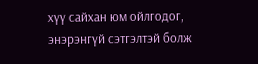хүү сайхан юм ойлгодог, энэрэнгүй сэтгэлтэй болж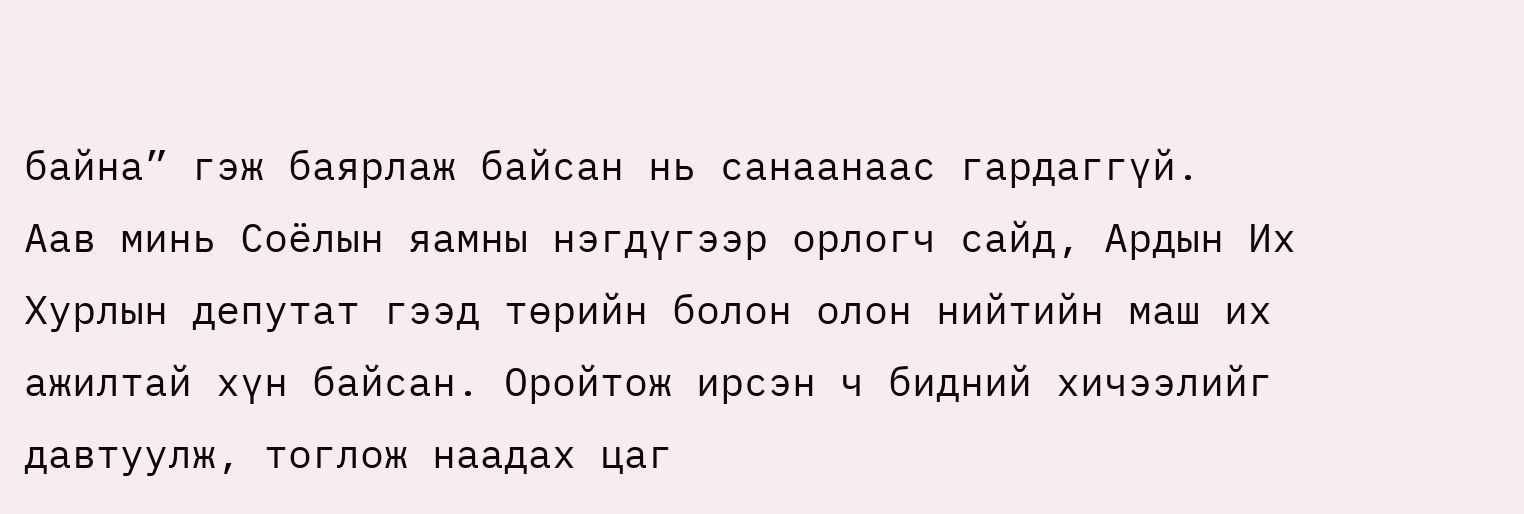байна” гэж баярлаж байсан нь санаанаас гардаггүй.
Аав минь Соёлын яамны нэгдүгээр орлогч сайд, Ардын Их Хурлын депутат гээд төрийн болон олон нийтийн маш их ажилтай хүн байсан. Оройтож ирсэн ч бидний хичээлийг давтуулж, тоглож наадах цаг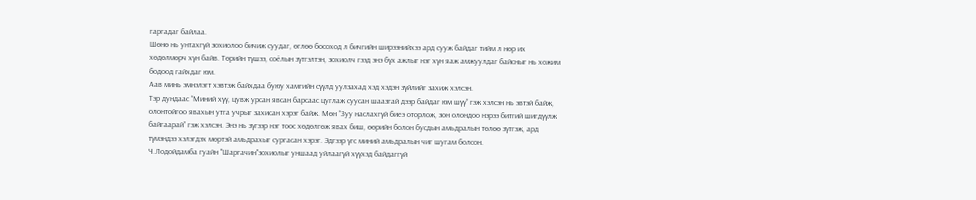гаргадаг байлаа.
Шөнө нь унтахгүй зохиолоо бичиж суудаг, өглөө босоход л бичгийн ширээнийхээ ард сууж байдаг тийм л нөр их хөдөлмөрч хүн байв. Төрийн түшээ, соёлын зүтгэлтэн, зохиолч гээд энэ бүх ажлыг нэг хүн яаж амжуулдаг байсныг нь хожим бодоод гайхдаг юм.
Аав минь эмнэлэгт хэвтэж байхдаа буюу хамгийн сүүлд уулзахад хэд хэдэн зүйлийг захиж хэлсэн.
Тэр дундаас “Миний хүү, цувж урсан явсан барсаас цуглаж суусан шаазгай дээр байдаг юм шүү” гэж хэлсэн нь эвтэй байж, олонтойгоо явахын утга учрыг захисан хэрэг байж. Мөн “Зуу наслахгүй биеэ оторлож, зон олондоо нэрээ битгий шигдүүлж байгаарай” гэж хэлсэн. Энэ нь зүгээр нэг тоос хөдөлгөж явах биш, өөрийн болон бусдын амьдралын төлөө зүтгэж, ард түмэндээ хэлэгдэх мөртэй амьдрахыг сургасан хэрэг. Эдгээр үгс миний амьдралын чиг шугам болсон.
Ч.Лодойдамба гуайн "Шаргачин"зохиолыг уншаад уйлаагүй хүүхэд байдаггүй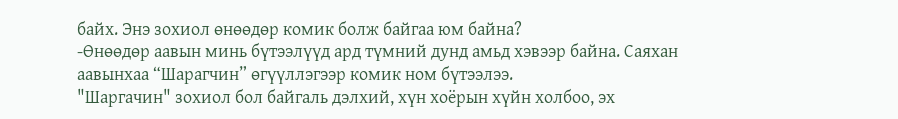байх. Энэ зохиол өнөөдөр комик болж байгаа юм байна?
-Өнөөдөр аавын минь бүтээлүүд ард түмний дунд амьд хэвээр байна. Саяхан аавынхаа “Шарагчин” өгүүллэгээр комик ном бүтээлээ.
"Шаргачин" зохиол бол байгаль дэлхий, хүн хоёрын хүйн холбоо, эх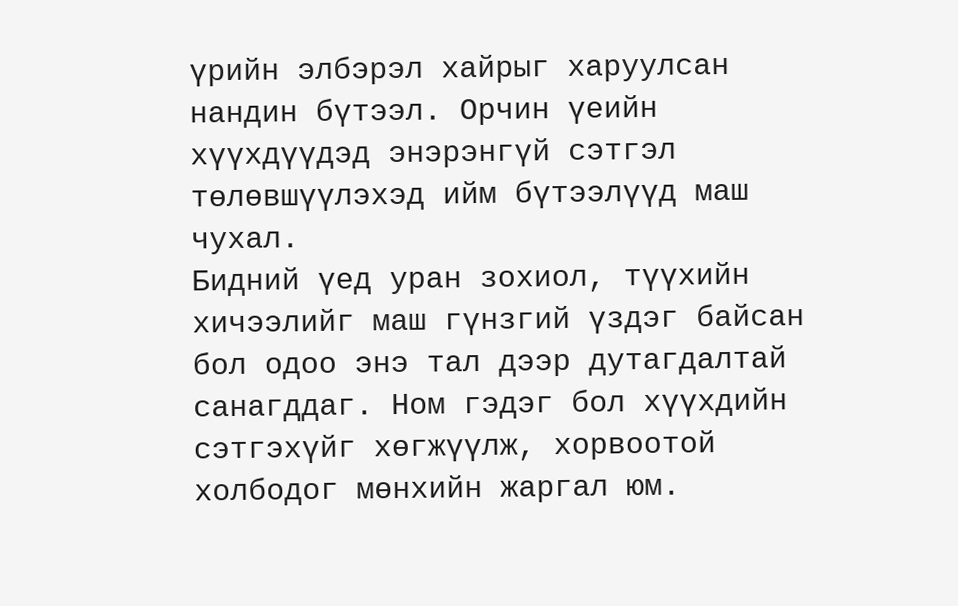үрийн элбэрэл хайрыг харуулсан нандин бүтээл. Орчин үеийн хүүхдүүдэд энэрэнгүй сэтгэл төлөвшүүлэхэд ийм бүтээлүүд маш чухал.
Бидний үед уран зохиол, түүхийн хичээлийг маш гүнзгий үздэг байсан бол одоо энэ тал дээр дутагдалтай санагддаг. Ном гэдэг бол хүүхдийн сэтгэхүйг хөгжүүлж, хорвоотой холбодог мөнхийн жаргал юм.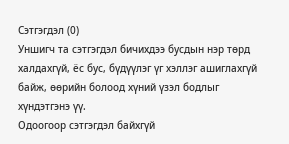Сэтгэгдэл (0)
Уншигч та сэтгэгдэл бичихдээ бусдын нэр төрд халдахгүй, ёс бус, бүдүүлэг үг хэллэг ашиглахгүй байж, өөрийн болоод хүний үзэл бодлыг хүндэтгэнэ үү.
Одоогоор сэтгэгдэл байхгүй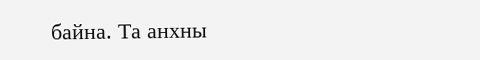байна. Та анхны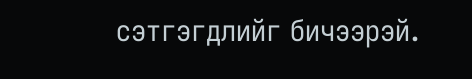сэтгэгдлийг бичээрэй.